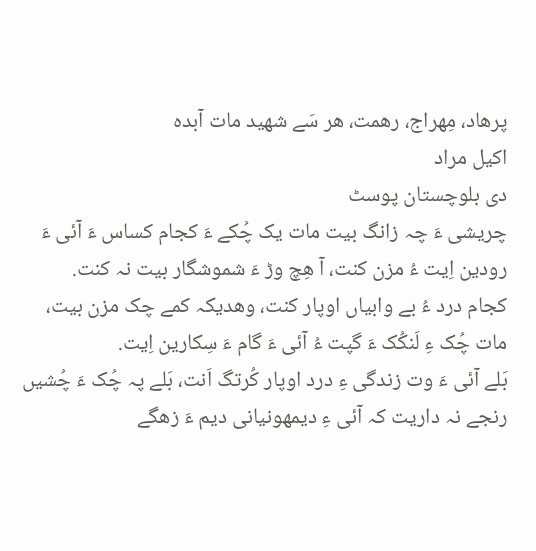پرھاد، مِھراج، رھمت، ھر سَے شھید مات آبدہ
اکیل مراد
دی بلوچستان پوسٹ
چریشی ءَ چہ زانگ بیت مات یک چُکے ءَ کجام کساس ءَ آئی ءَ رودین اِیت ءُ مزن کنت، آ ھِچ وڑ ءَ شموشگار بیت نہ کنت.
کجام درد ءُ بے وابیاں اوپار کنت، وھدیکہ کمے چک مزن بیت، مات چُک ءِ لَنکُک ءَ گپت ءُ آئی ءَ گام ءَ سِکارین اِیت.
بَلے آئی ءَ وت زندگی ءِ درد اوپار کُرتگ اَنت، بَلے پہ چُک ءَ چُشیں رنجے نہ داریت کہ آئی ءِ دیمھونیانی دیم ءَ زھگے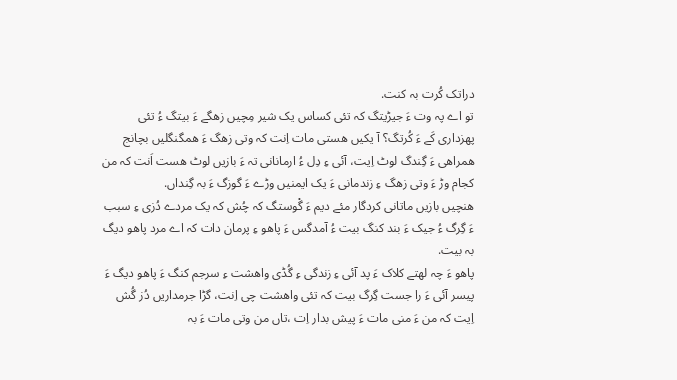دراتک کُرت بہ کنت.
تو اے پہ وت ءَ جیڑیتگ کہ تئی کساس یک شیر مِچیں زھگے ءَ بیتگ ءُ تئی پھزداری کَے ءَ کُرتگ؟ آ یکیں ھستی مات اِنت کہ وتی زھگ ءَ ھمگنگلیں بچانج ھمراھی ءَ گِندگ لوٹ اِیت، آئی ءِ دِل ءُ ارمانانی تہ ءَ بازیں لوٹ ھست اَنت کہ من کجام وڑ ءَ وتی زھگ ءِ زندمانی ءَ یک ایمنیں وڑے ءَ گوزگ ءَ بہ گِنداں.
ھنچیں بازیں ماتانی کردگار مئے دیم ءَ گْوستگ کہ چُش کہ یک مردے دُزی ءِ سبب ءَ گِرگ ءُ جیک ءَ بند کنگ بیت ءُ آمدگس ءَ پاھو ءِ پرمان دات کہ اے مرد پاھو دیگ بہ بیت.
پاھو ءَ چہ لھتے کلاک ءَ پد آئی ءِ زندگی ءِ گُڈی واھشت ءِ سرجم کنگ ءَ پاھو دیگ ءَ پیسر آئی ءَ را جست گِرگ بیت کہ تئی واھشت چی اِنت، گڑا جرمداریں دُز گُش اِیت کہ من ءَ منی مات ءَ پیش بدار اِت ،تاں من وتی مات ءَ بہ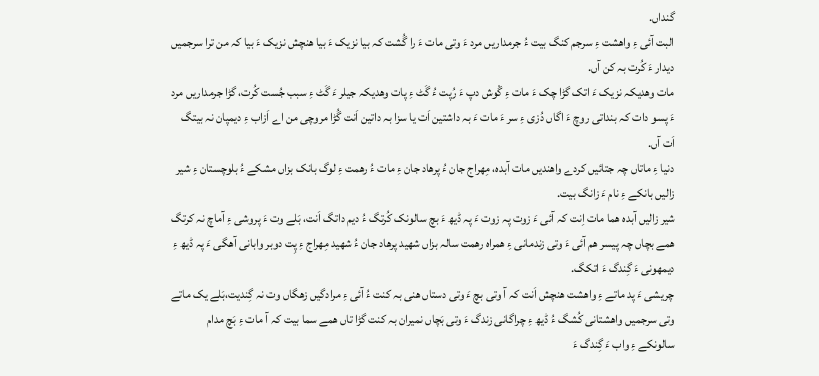گنداں.
البت آئی ءِ واھشت ءِ سرجم کنگ بیت ءُ جرمداریں مرد ءَ وتی مات ءَ را گُشت کہ بیا نزیک ءَ بیا ھنچش نزیک ءَ بیا کہ من ترا سرجمیں دیدار ءَ کُرت بہ کن آں.
مات وھدیکہ نزیک ءَ اتک گڑا چک ءَ مات ءِ گْوش دپ ءَ رُپت ءُ گَٹ ءِ پات وھدیکہ جیلر ءَ گَٹ ءِ سبب جُست کُرت، گڑا جرمداریں مرد ءَ پسو دات کہ بنداتی روچ ءَ اگاں دُزی ءِ سر ءَ مات ءَ بہ داشتین اَت یا سزا بہ داتین اَنت گُڑا مروچی من اے اَزاب ءِ دیمپان نہ بیتگ اَت آں.
دنیا ءِ ماتاں چہ جتائیں کردے واھندیں مات آبدہ، مِھراج جان ءُ پرھاد جان ءِ مات ءُ رھمت ءِ لوگ بانک بزاں مشکے ءُ بلوچستان ءِ شیر زالیں بانکے ءِ نام ءَ زانگ بیت.
شیر زالیں آبدہ ھما مات اِنت کہ آئی ءَ زوت پہ زوت ءَ پہ ڈیھ ءَ بچ سالونک کُرتگ ءُ دیم داتگ اَنت، بَلے وت ءَ پروشی ءِ آماچ نہ کرتگ ھمے بچاں چہ پیسر ھم آئی ءَ وتی زندمانی ءِ ھمراہ رھمت سالہ بزاں شھید پرھاد جان ءُ شھید مِھراج ءِ پِت دوبر وابانی آھگی ءَ پہ ڈیھ ءِ دیمھونی ءَ گِندگ ءَ اتکگ.
چریشی ءَ پد ماتے ءِ واھشت ھنچش اَنت کہ آ وتی بچ ءَ وتی دستاں ھنی بہ کنت ءُ آئی ءِ مرادگیں زھگاں وت نہ گِندیت،بَلے یک ماتے وتی سرجمیں واھشتانی کُشگ ءُ ڈیھ ءِ چراگانی زندگ ءَ وتی بَچاں نمیران بہ کنت گڑا تاں ھمے سما بیت کہ آ مات ءِ بَچ مدام سالونکے ءِ واب ءَ گِندگ ءَ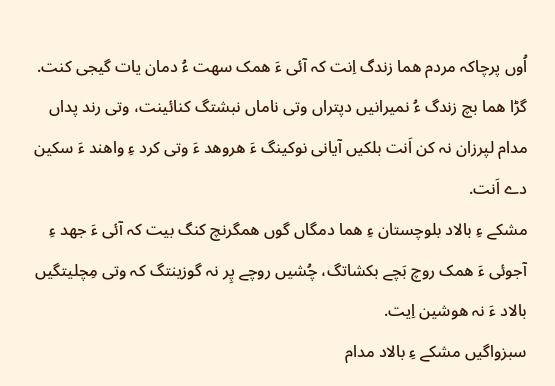اُوں پرچاکہ مردم ھما زندگ اِنت کہ آئی ءَ ھمک سھت ءُ دمان یات گیجی کنت.
گڑا ھما بچ زندگ ءُ نمیرانیں دپتراں وتی ناماں نبشتگ کنائینت، وتی رند پداں مدام لپرزان نہ کن اَنت بلکیں آیانی نوکینگ ءَ ھروھد ءَ وتی کرد ءِ واھند ءَ سکین دے اَنت.
مشکے ءِ بالاد بلوچستان ءِ ھما دمگاں گوں ھمگرنچ کنگ بیت کہ آئی ءَ جھد ءِ آجوئی ءَ ھمک روچ بَچے بکشاتگ، چُشیں روچے پِر نہ گوزینتگ کہ وتی مِچلیتگیں بالاد ءَ نہ ھوشین اِیت.
سبزواگیں مشکے ءِ بالاد مدام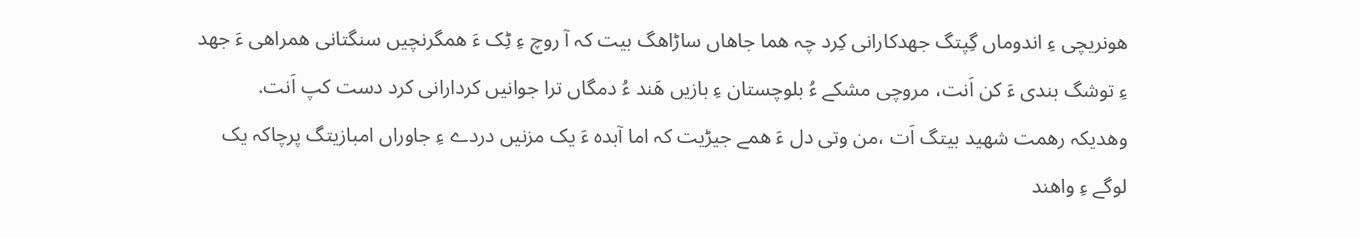ھونریچی ءِ اندوماں گِپتگ جھدکارانی کِرد چہ ھما جاھاں ساڑاھگ بیت کہ آ روچ ءِ ٹِک ءَ ھمگرنچیں سنگتانی ھمراھی ءَ جھد ءِ توشگ بندی ءَ کن اَنت، مروچی مشکے ءُ بلوچستان ءِ بازیں ھَند ءُ دمگاں ترا جوانیں کردارانی کرد دست کپ اَنت.
وھدیکہ رھمت شھید بیتگ اَت ،من وتی دل ءَ ھمے جیڑیت کہ اما آبدہ ءَ یک مزنیں دردے ءِ جاوراں امبازیتگ پرچاکہ یک لوگے ءِ واھند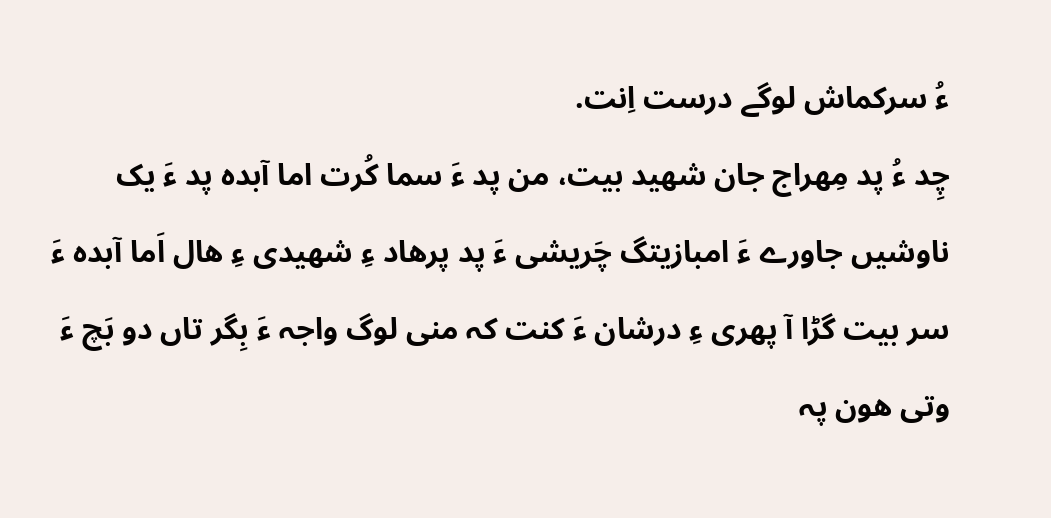ءُ سرکماش لوگے درست اِنت.
چِد ءُ پد مِھراج جان شھید بیت، من پد ءَ سما کُرت اما آبدہ پد ءَ یک ناوشیں جاورے ءَ امبازیتگ چَریشی ءَ پد پرھاد ءِ شھیدی ءِ ھال اَما آبدہ ءَ سر بیت گڑا آ پھری ءِ درشان ءَ کنت کہ منی لوگ واجہ ءَ بِگر تاں دو بَچ ءَ وتی ھون پہ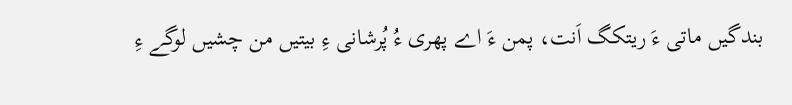بندگیں ماتی ءَ ریتکگ اَنت، پمن ءَ اے پھری ءُ پُرشانی ءِ بیتیں من چشیں لوگے ءِ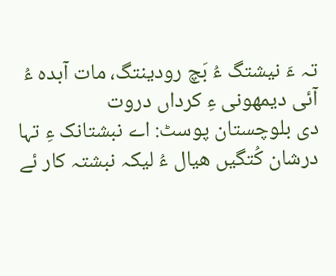تہ ءَ نیشتگ ءُ بَچ رودینتگ، مات آبدہ ءُ آئی دیمھونی ءِ کرداں دروت
دی بلوچستان پوسٹ: اے نبشتانک ءِ تہا درشان کُتگیں ھیال ءُ لیکہ نبشتہ کار ئے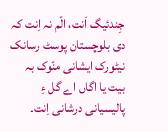جِندئیگ اَنت، الّم نہ اِنت کہ دی بلوچستان پوسٹ رسانک نیٹورک ایشانی منّوک بہ بیت یا اگاں اے گل ءِ پالیسیانی درشانی اِنت۔